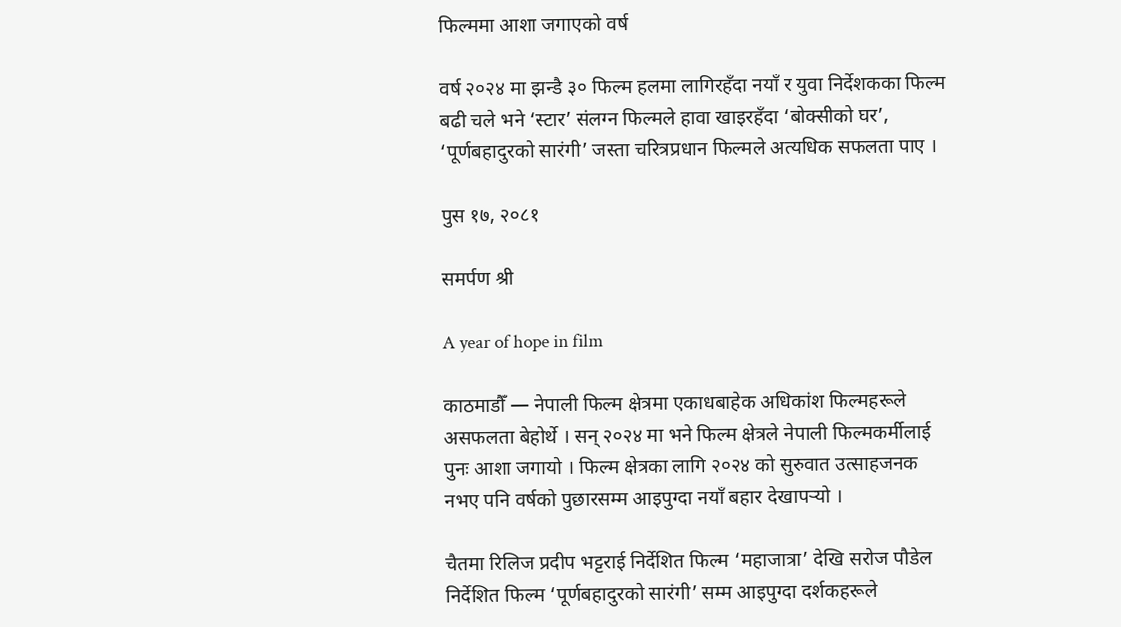फिल्ममा आशा जगाएको वर्ष

वर्ष २०२४ मा झन्डै ३० फिल्म हलमा लागिरहँदा नयाँ र युवा निर्देशकका फिल्म बढी चले भने ‘स्टार’ संलग्न फिल्मले हावा खाइरहँदा ‘बोक्सीको घर’, ‘पूर्णबहादुरको सारंगी’ जस्ता चरित्रप्रधान फिल्मले अत्यधिक सफलता पाए ।

पुस १७, २०८१

समर्पण श्री

A year of hope in film

काठमाडौँ — नेपाली फिल्म क्षेत्रमा एकाधबाहेक अधिकांश फिल्महरूले असफलता बेहोर्थे । सन् २०२४ मा भने फिल्म क्षेत्रले नेपाली फिल्मकर्मीलाई पुनः आशा जगायो । फिल्म क्षेत्रका लागि २०२४ को सुरुवात उत्साहजनक नभए पनि वर्षको पुछारसम्म आइपुग्दा नयाँ बहार देखापर्‍यो ।

चैतमा रिलिज प्रदीप भट्टराई निर्देशित फिल्म ‘महाजात्रा’ देखि सरोज पौडेल निर्देशित फिल्म ‘पूर्णबहादुरको सारंगी’ सम्म आइपुग्दा दर्शकहरूले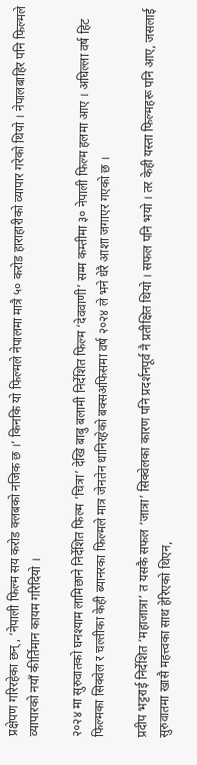प्रक्षेपण गरिरहेका छन्, ‘नेपाली फिल्म सय करोड क्लबको नजिक छ ।’ किनकि यो फिल्मले नेपालमा मात्रै ५० करोड हाराहारीको व्यापार गरेको थियो । नेपालबाहिर पनि फिल्मले व्यापारको नयाँ कीर्तिमान कायम गरिदियो ।

२०२४ मा सुरुवातको घनश्याम लामिछाने निर्देशित फिल्म ‘चित्रा’ देखि बाबु बलामी निर्देशित फिल्म ‘देववाणी’ सम्म कम्तीमा ३० नेपाली फिल्म हलमा आए । अघिल्ला वर्ष हिट फिल्मका सिक्वेल र चल्तीका केही ब्यानरका फिल्मले मात्र जेनतेन धानिरहेको बक्सअफिसमा वर्ष २०२४ ले भने धेरै आशा जगाएर गएको छ ।

प्रदीप भट्टराई निर्देशित ‘महाजात्रा’ त यसकै सफल ‘जात्रा’ सिक्वेलका कारण पनि प्रदर्शनपूर्व नै प्रतीक्षित थियो । सफल पनि भयो । तर केही यस्ता फिल्महरू पनि आए, जसलाई सुरुवातमा खासै महत्त्वका साथ हेरिएको थिएन,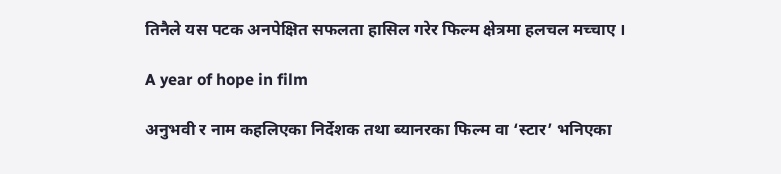तिनैले यस पटक अनपेक्षित सफलता हासिल गरेर फिल्म क्षेत्रमा हलचल मच्चाए ।

A year of hope in film

अनुभवी र नाम कहलिएका निर्देशक तथा ब्यानरका फिल्म वा ‘स्टार’ भनिएका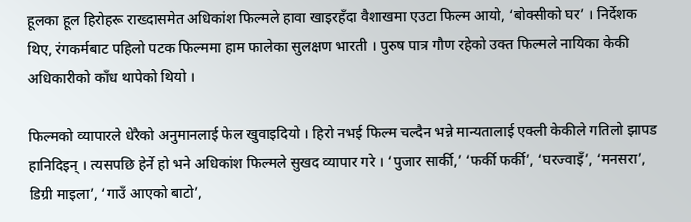हूलका हूल हिरोहरू राख्दासमेत अधिकांश फिल्मले हावा खाइरहँदा वैशाखमा एउटा फिल्म आयो, ‘बोक्सीको घर’ । निर्देशक थिए, रंगकर्मबाट पहिलो पटक फिल्ममा हाम फालेका सुलक्षण भारती । पुरुष पात्र गौण रहेको उक्त फिल्मले नायिका केकी अधिकारीको काँध थापेको थियो ।

फिल्मको व्यापारले धेरैको अनुमानलाई फेल खुवाइदियो । हिरो नभई फिल्म चल्दैन भन्ने मान्यतालाई एक्ली केकीले गतिलो झापड हानिदिइन् । त्यसपछि हेर्ने हो भने अधिकांश फिल्मले सुखद व्यापार गरे । ‘पुजार सार्की,’ ‘फर्की फर्की’, ‘घरज्वाइँ’, ‘मनसरा’, डिग्री माइला’, ‘गाउँ आएको बाटो’,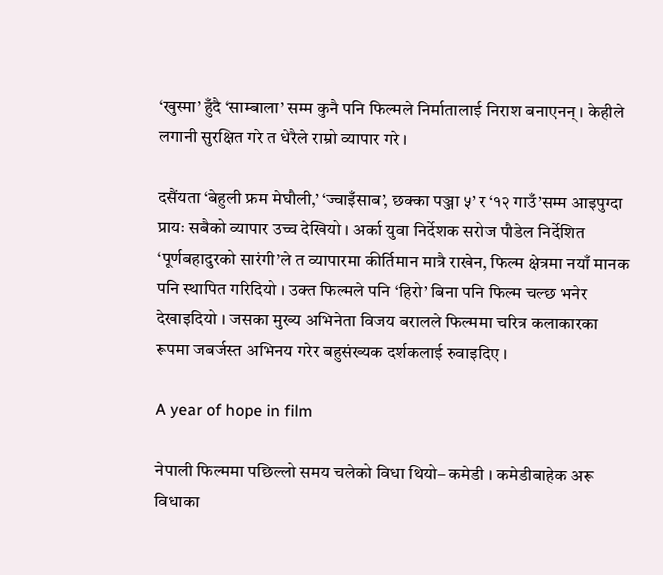‘खुस्मा’ हुँदै ‘साम्बाला’ सम्म कुनै पनि फिल्मले निर्मातालाई निराश बनाएनन् । केहीले लगानी सुरक्षित गरे त धेरैले राम्रो व्यापार गरे ।

दसैंयता ‘बेहुली फ्रम मेघौली,’ ‘ज्वाइँसाब’, छक्का पञ्जा ५’ र ‘१२ गाउँ’सम्म आइपुग्दा प्रायः सबैको व्यापार उच्च देखियो । अर्का युवा निर्देशक सरोज पौडेल निर्देशित ‘पूर्णबहादुरको सारंगी’ले त व्यापारमा कीर्तिमान मात्रै राखेन, फिल्म क्षेत्रमा नयाँ मानक पनि स्थापित गरिदियो । उक्त फिल्मले पनि ‘हिरो’ बिना पनि फिल्म चल्छ भनेर देखाइदियो । जसका मुख्य अभिनेता विजय बरालले फिल्ममा चरित्र कलाकारका रूपमा जबर्जस्त अभिनय गरेर बहुसंख्यक दर्शकलाई रुवाइदिए ।

A year of hope in film

नेपाली फिल्ममा पछिल्लो समय चलेको विधा थियो– कमेडी । कमेडीबाहेक अरू विधाका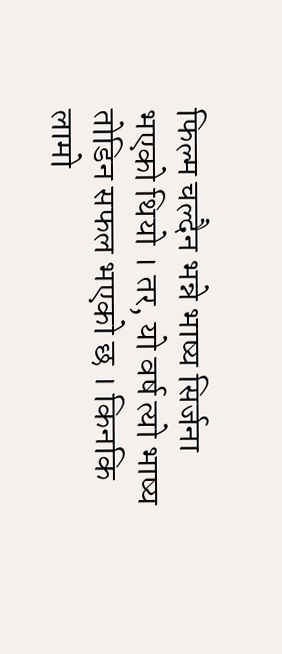फिल्म चल्दैन भन्ने भाष्य सिर्जना भएको थियो । तर, यो वर्ष त्यो भाष्य तोडिन सफल भएको छ । किनकि लामो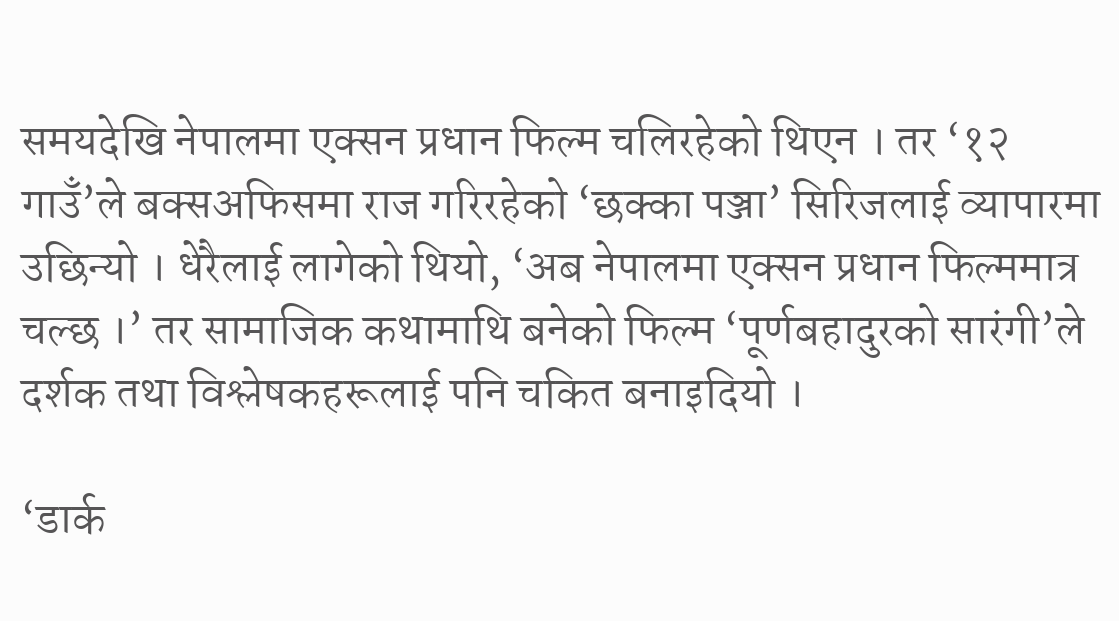समयदेखि नेपालमा एक्सन प्रधान फिल्म चलिरहेको थिएन । तर ‘१२ गाउँ’ले बक्सअफिसमा राज गरिरहेको ‘छक्का पञ्जा’ सिरिजलाई व्यापारमा उछिन्यो । धेरैलाई लागेको थियो, ‘अब नेपालमा एक्सन प्रधान फिल्ममात्र चल्छ ।’ तर सामाजिक कथामाथि बनेको फिल्म ‘पूर्णबहादुरको सारंगी’ले दर्शक तथा विश्लेषकहरूलाई पनि चकित बनाइदियो ।

‘डार्क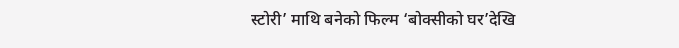स्टोरी’ माथि बनेको फिल्म ‘बोक्सीको घर’देखि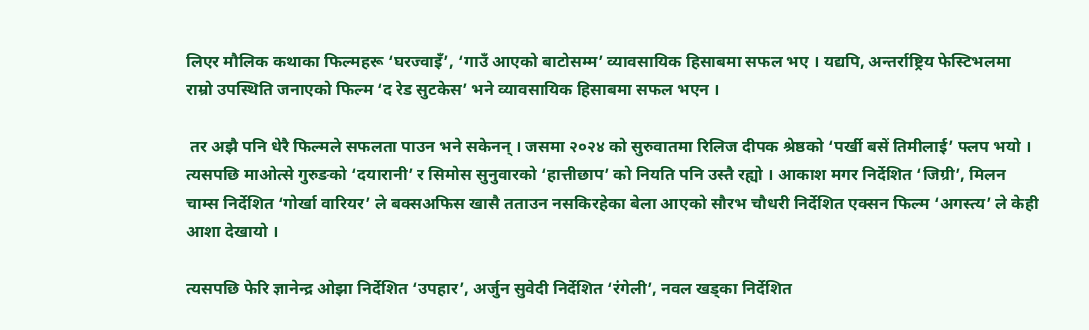लिएर मौलिक कथाका फिल्महरू ‘घरज्वाइँ’, ‘गाउँ आएको बाटोसम्म’ व्यावसायिक हिसाबमा सफल भए । यद्यपि, अन्तर्राष्ट्रिय फेस्टिभलमा राम्रो उपस्थिति जनाएको फिल्म ‘द रेड सुटकेस’ भने व्यावसायिक हिसाबमा सफल भएन ।

 तर अझै पनि धेरै फिल्मले सफलता पाउन भने सकेनन् । जसमा २०२४ को सुरुवातमा रिलिज दीपक श्रेष्ठको ‘पर्खी बसें तिमीलाई’ फ्लप भयो । त्यसपछि माओत्से गुरुङको ‘दयारानी’ र सिमोस सुनुवारको ‘हात्तीछाप’ को नियति पनि उस्तै रह्यो । आकाश मगर निर्देशित ‘जिग्री’, मिलन चाम्स निर्देशित ‘गोर्खा वारियर’ ले बक्सअफिस खासै तताउन नसकिरहेका बेला आएको सौरभ चौधरी निर्देशित एक्सन फिल्म ‘अगस्त्य’ ले केही आशा देखायो ।

त्यसपछि फेरि ज्ञानेन्द्र ओझा निर्देशित ‘उपहार’, अर्जुन सुवेदी निर्देशित ‘रंगेली’, नवल खड्का निर्देशित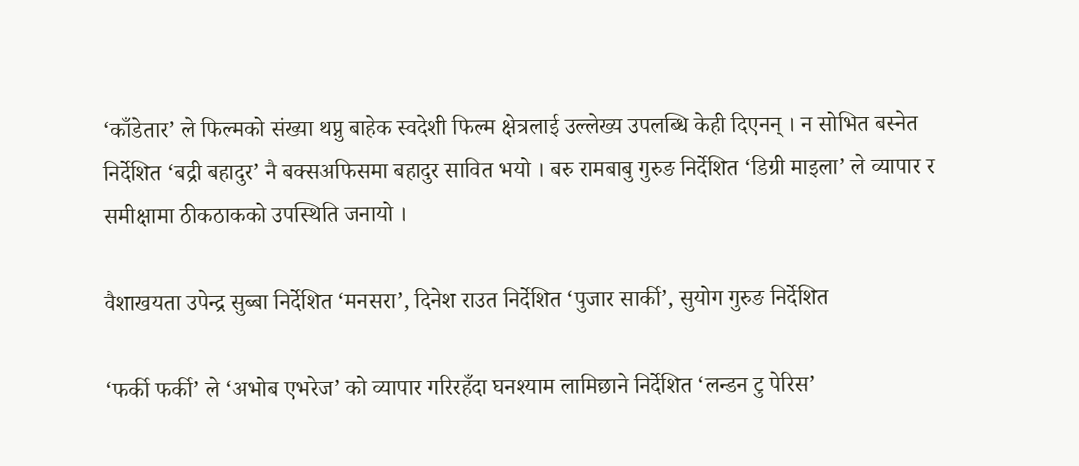‘काँडेतार’ ले फिल्मको संख्या थप्नु बाहेक स्वदेशी फिल्म क्षेत्रलाई उल्लेख्य उपलब्धि केही दिएनन् । न सोभित बस्नेत निर्देशित ‘बद्री बहादुर’ नै बक्सअफिसमा बहादुर सावित भयो । बरु रामबाबु गुरुङ निर्देशित ‘डिग्री माइला’ ले व्यापार र समीक्षामा ठीकठाकको उपस्थिति जनायो ।

वैशाखयता उपेन्द्र सुब्बा निर्देशित ‘मनसरा’, दिनेश राउत निर्देशित ‘पुजार सार्की’, सुयोग गुरुङ निर्देशित

‘फर्की फर्की’ ले ‘अभोब एभरेज’ को व्यापार गरिरहँदा घनश्याम लामिछाने निर्देशित ‘लन्डन टु पेरिस’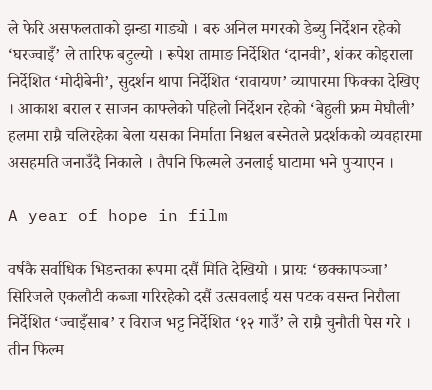ले फेरि असफलताको झन्डा गाड्यो । बरु अनिल मगरको डेब्यु निर्देशन रहेको ‘घरज्वाइँ’ ले तारिफ बटुल्यो । रूपेश तामाङ निर्देशित ‘दानवी’, शंकर कोइराला निर्देशित ‘मोदीबेनी’, सुदर्शन थापा निर्देशित ‘रावायण’ व्यापारमा फिक्का देखिए । आकाश बराल र साजन काफ्लेको पहिलो निर्देशन रहेको ‘बेहुली फ्रम मेघौली’ हलमा राम्रै चलिरहेका बेला यसका निर्माता निश्चल बस्नेतले प्रदर्शकको व्यवहारमा असहमति जनाउँदै निकाले । तैपनि फिल्मले उनलाई घाटामा भने पुर्‍याएन ।

A year of hope in film

वर्षकै सर्वाधिक भिडन्तका रूपमा दसैं मिति देखियो । प्रायः ‘छक्कापञ्जा’ सिरिजले एकलौटी कब्जा गरिरहेको दसैं उत्सवलाई यस पटक वसन्त निरौला निर्देशित ‘ज्वाइँसाब’ र विराज भट्ट निर्देशित ‘१२ गाउँ’ ले राम्रै चुनौती पेस गरे । तीन फिल्म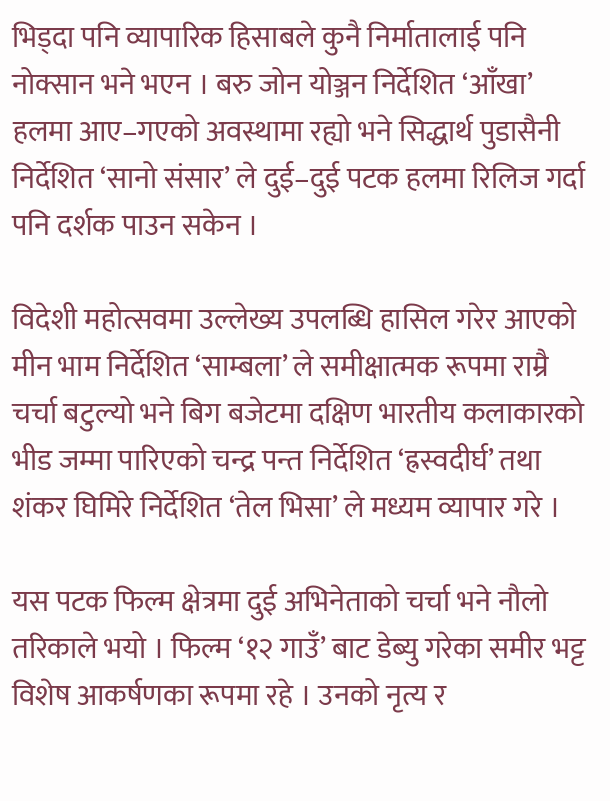भिड्दा पनि व्यापारिक हिसाबले कुनै निर्मातालाई पनि नोक्सान भने भएन । बरु जोन योञ्जन निर्देशित ‘आँखा’ हलमा आए–गएको अवस्थामा रह्यो भने सिद्धार्थ पुडासैनी निर्देशित ‘सानो संसार’ ले दुई–दुई पटक हलमा रिलिज गर्दा पनि दर्शक पाउन सकेन ।

विदेशी महोत्सवमा उल्लेख्य उपलब्धि हासिल गरेर आएको मीन भाम निर्देशित ‘साम्बला’ ले समीक्षात्मक रूपमा राम्रै चर्चा बटुल्यो भने बिग बजेटमा दक्षिण भारतीय कलाकारको भीड जम्मा पारिएको चन्द्र पन्त निर्देशित ‘ह्रस्वदीर्घ’ तथा शंकर घिमिरे निर्देशित ‘तेल भिसा’ ले मध्यम व्यापार गरे ।

यस पटक फिल्म क्षेत्रमा दुई अभिनेताको चर्चा भने नौलो तरिकाले भयो । फिल्म ‘१२ गाउँ’ बाट डेब्यु गरेका समीर भट्ट विशेष आकर्षणका रूपमा रहे । उनको नृत्य र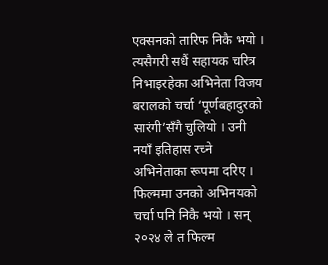एक्सनको तारिफ निकै भयो । त्यसैगरी सधैं सहायक चरित्र निभाइरहेका अभिनेता विजय बरालको चर्चा ‘पूर्णबहादुरको सारंगी’सँगै चुलियो । उनी नयाँ इतिहास रच्ने अभिनेताका रूपमा दरिए । फिल्ममा उनको अभिनयको चर्चा पनि निकै भयो । सन् २०२४ ले त फिल्म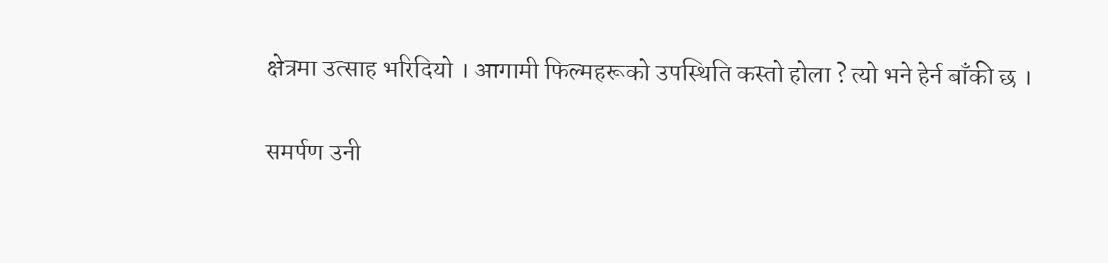क्षेत्रमा उत्साह भरिदियो । आगामी फिल्महरूको उपस्थिति कस्तो होला ? त्यो भने हेर्न बाँकी छ ।

समर्पण उनी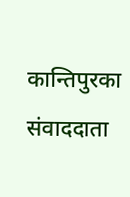कान्तिपुरका संवाददाता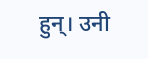हुन्। उनी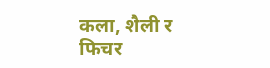कला, शैली र फिचर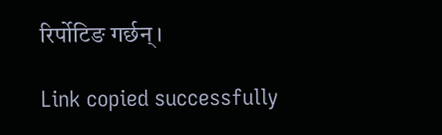रिर्पोटिङ गर्छन्।

Link copied successfully